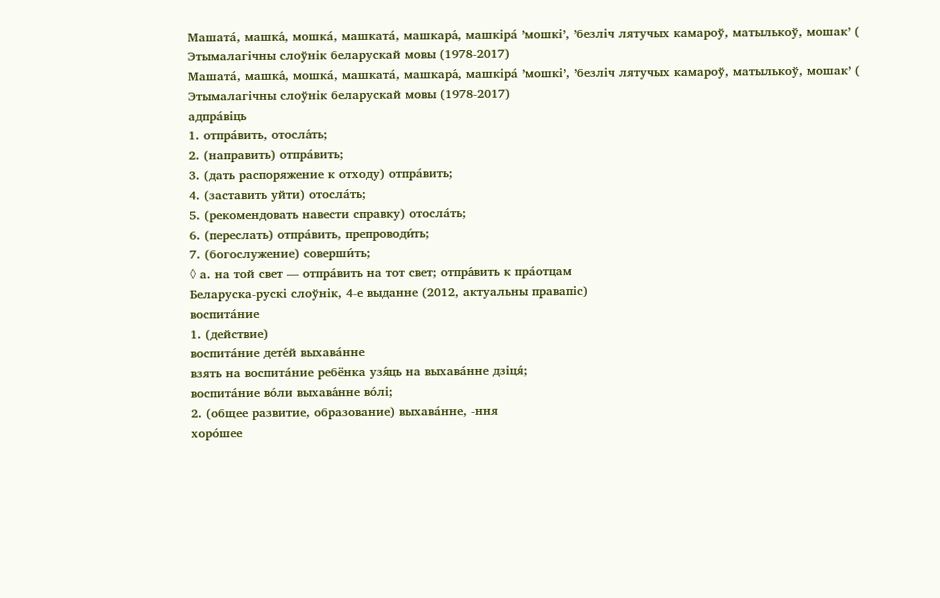Машата́, машка́, мошка́, машката́, машкара́, машкіра́ ’мошкі’, ’безліч лятучых камароў, матылькоў, мошак’ (
Этымалагічны слоўнік беларускай мовы (1978-2017)
Машата́, машка́, мошка́, машката́, машкара́, машкіра́ ’мошкі’, ’безліч лятучых камароў, матылькоў, мошак’ (
Этымалагічны слоўнік беларускай мовы (1978-2017)
адпра́віць
1. отпра́вить, отосла́ть;
2. (направить) отпра́вить;
3. (дать распоряжение к отходу) отпра́вить;
4. (заставить уйти) отосла́ть;
5. (рекомендовать навести справку) отосла́ть;
6. (переслать) отпра́вить, препроводи́ть;
7. (богослужение) соверши́ть;
◊ а. на той свет — отпра́вить на тот свет; отпра́вить к пра́отцам
Беларуска-рускі слоўнік, 4-е выданне (2012, актуальны правапіс)
воспита́ние
1. (действие)
воспита́ние дете́й выхава́нне
взять на воспита́ние ребёнка узя́ць на выхава́нне дзіця́;
воспита́ние во́ли выхава́нне во́лі;
2. (общее развитие, образование) выхава́нне, -ння
хоро́шее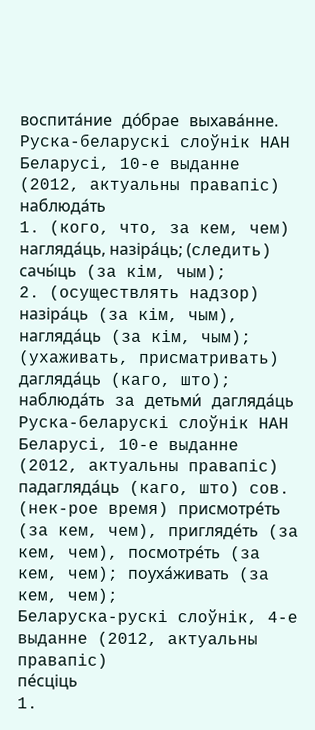воспита́ние до́брае выхава́нне.
Руска-беларускі слоўнік НАН Беларусі, 10-е выданне (2012, актуальны правапіс)
наблюда́ть
1. (кого, что, за кем, чем) нагляда́ць, назіра́ць; (следить) сачы́ць (за кім, чым);
2. (осуществлять надзор) назіра́ць (за кім, чым), нагляда́ць (за кім, чым); (ухаживать, присматривать) дагляда́ць (каго, што);
наблюда́ть за детьми́ дагляда́ць
Руска-беларускі слоўнік НАН Беларусі, 10-е выданне (2012, актуальны правапіс)
падагляда́ць (каго, што) сов. (нек-рое время) присмотре́ть (за кем, чем), пригляде́ть (за кем, чем), посмотре́ть (за кем, чем); поуха́живать (за кем, чем);
Беларуска-рускі слоўнік, 4-е выданне (2012, актуальны правапіс)
пе́сціць
1.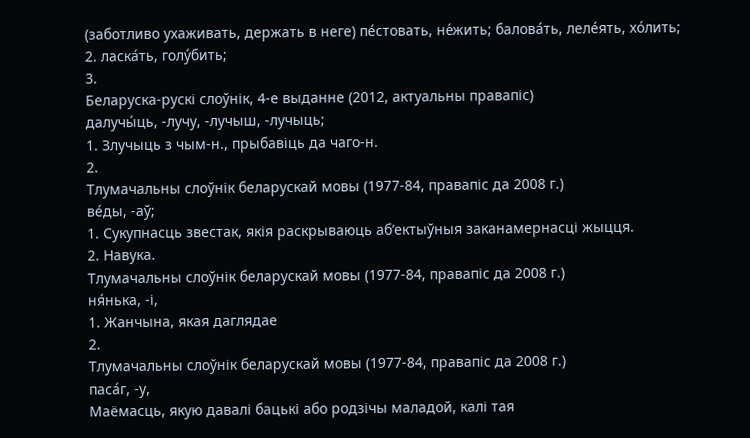(заботливо ухаживать, держать в неге) пе́стовать, не́жить; балова́ть, леле́ять, хо́лить;
2. ласка́ть, голу́бить;
3.
Беларуска-рускі слоўнік, 4-е выданне (2012, актуальны правапіс)
далучы́ць, ‑лучу, ‑лучыш, ‑лучыць;
1. Злучыць з чым‑н., прыбавіць да чаго‑н.
2.
Тлумачальны слоўнік беларускай мовы (1977-84, правапіс да 2008 г.)
ве́ды, ‑аў;
1. Сукупнасць звестак, якія раскрываюць аб’ектыўныя заканамернасці жыцця.
2. Навука.
Тлумачальны слоўнік беларускай мовы (1977-84, правапіс да 2008 г.)
ня́нька, ‑і,
1. Жанчына, якая даглядае
2.
Тлумачальны слоўнік беларускай мовы (1977-84, правапіс да 2008 г.)
паса́г, ‑у,
Маёмасць, якую давалі бацькі або родзічы маладой, калі тая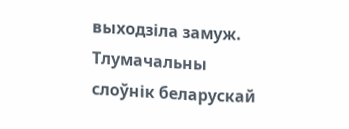выходзіла замуж.
Тлумачальны слоўнік беларускай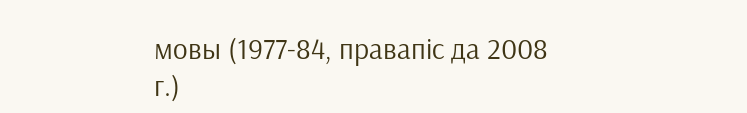мовы (1977-84, правапіс да 2008 г.)